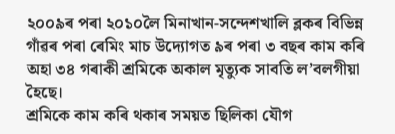২০০৯ৰ পৰা ২০১০লৈ মিনাখান-সন্দেশখালি ব্লকৰ বিভিন্ন গাঁৱৰ পৰা ৰেমিং মাচ উদ্যোগত ৯ৰ পৰা ৩ বছৰ কাম কৰি অহা ৩৪ গৰাকী শ্ৰমিকে অকাল মৃত্যুক সাবতি ল’বলগীয়া হৈছে।
শ্ৰমিকে কাম কৰি থকাৰ সময়ত ছিলিকা যৌগ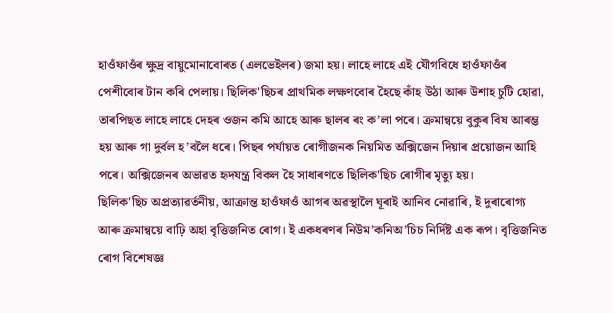হাওঁফাওঁৰ ক্ষুদ্ৰ বায়ুমোনাবোৰত (এলভেইলৰ) জমা হয়। লাহে লাহে এই যৌগবিধে হাওঁফাওঁৰ পেশীবোৰ টান কৰি পেলায়। ছিলিক'ছিচৰ প্ৰাথমিক লক্ষণবোৰ হৈছে কাঁহ উঠা আৰু উশাহ চুটি হোৱা, তাৰপিছত লাহে লাহে দেহৰ ওজন কমি আহে আৰু ছালৰ ৰং ক’লা পৰে। ক্ৰমান্বয়ে বুকুৰ বিষ আৰম্ভ হয় আৰু গা দুৰ্বল হ’বলৈ ধৰে। পিছৰ পৰ্যায়ত ৰোগীজনক নিয়মিত অক্সিজেন দিয়াৰ প্ৰয়োজন আহি পৰে। অক্সিজেনৰ অভাৱত হৃদযন্ত্ৰ বিকল হৈ সাধাৰণতে ছিলিক'ছিচ ৰোগীৰ মৃত্যু হয়।
ছিলিক'ছিচ অপ্ৰত্যাৱৰ্তনীয়, আক্ৰান্ত হাওঁফাওঁ আগৰ অৱস্থালৈ ঘূৰাই আনিব নোৱাৰি, ই দুৰাৰোগ্য আৰু ক্ৰমান্বয়ে বাঢ়ি অহা বৃত্তিজনিত ৰোগ। ই একধৰণৰ নিউম’কনিঅ’চিচ নিৰ্দিষ্ট এক ৰূপ। বৃত্তিজনিত ৰোগ বিশেষজ্ঞ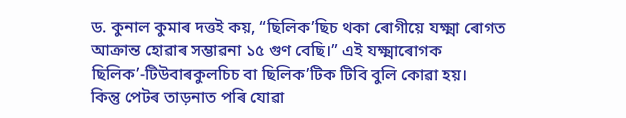ড. কুনাল কুমাৰ দত্তই কয়, “ছিলিক’ছিচ থকা ৰোগীয়ে যক্ষ্মা ৰোগত আক্ৰান্ত হোৱাৰ সম্ভাৱনা ১৫ গুণ বেছি।” এই যক্ষ্মাৰোগক ছিলিক’-টিউবাৰকুলচিচ বা ছিলিক’টিক টিবি বুলি কোৱা হয়।
কিন্তু পেটৰ তাড়নাত পৰি যোৱা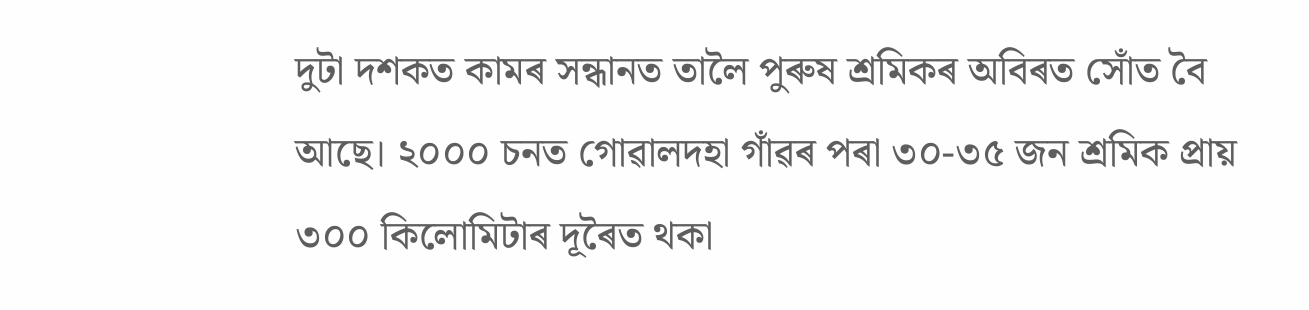দুটা দশকত কামৰ সন্ধানত তালৈ পুৰুষ শ্ৰমিকৰ অবিৰত সোঁত বৈ আছে। ২০০০ চনত গোৱালদহা গাঁৱৰ পৰা ৩০-৩৫ জন শ্ৰমিক প্ৰায় ৩০০ কিলোমিটাৰ দূৰৈত থকা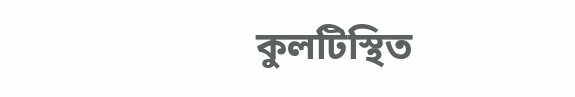কুলটিস্থিত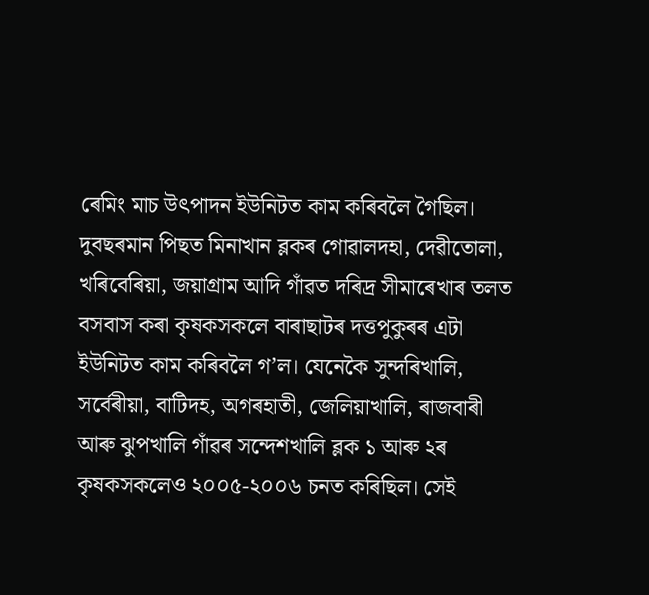ৰেমিং মাচ উৎপাদন ইউনিটত কাম কৰিবলৈ গৈছিল। দুবছৰমান পিছত মিনাখান ব্লকৰ গোৱালদহা, দেৱীতোলা, খৰিবেৰিয়া, জয়াগ্ৰাম আদি গাঁৱত দৰিদ্ৰ সীমাৰেখাৰ তলত বসবাস কৰা কৃষকসকলে বাৰাছাটৰ দত্তপুকুৰৰ এটা ইউনিটত কাম কৰিবলৈ গ’ল। যেনেকৈ সুন্দৰিখালি, সৰ্বেৰীয়া, বাটিদহ, অগৰহাতী, জেলিয়াখালি, ৰাজবাৰী আৰু ঝুপখালি গাঁৱৰ সন্দেশখালি ব্লক ১ আৰু ২ৰ কৃষকসকলেও ২০০৫-২০০৬ চনত কৰিছিল। সেই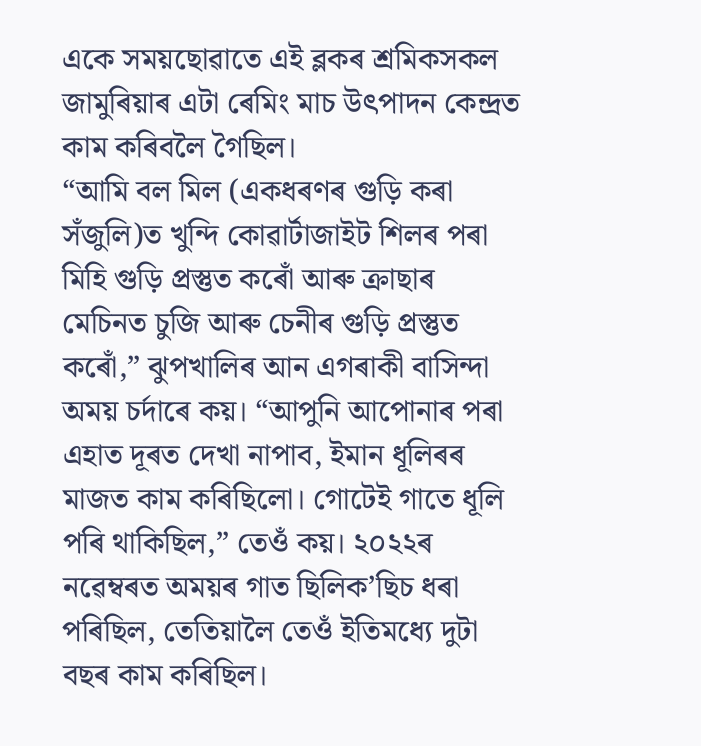একে সময়ছোৱাতে এই ব্লকৰ শ্ৰমিকসকল জামুৰিয়াৰ এটা ৰেমিং মাচ উৎপাদন কেন্দ্ৰত কাম কৰিবলৈ গৈছিল।
“আমি বল মিল (একধৰণৰ গুড়ি কৰা সঁজুলি)ত খুন্দি কোৱাৰ্টাজাইট শিলৰ পৰা মিহি গুড়ি প্ৰস্তুত কৰোঁ আৰু ক্ৰাছাৰ মেচিনত চুজি আৰু চেনীৰ গুড়ি প্ৰস্তুত কৰোঁ,” ঝুপখালিৰ আন এগৰাকী বাসিন্দা অময় চৰ্দাৰে কয়। “আপুনি আপোনাৰ পৰা এহাত দূৰত দেখা নাপাব, ইমান ধূলিৰৰ মাজত কাম কৰিছিলো। গোটেই গাতে ধূলি পৰি থাকিছিল,” তেওঁ কয়। ২০২২ৰ নৱেম্বৰত অময়ৰ গাত ছিলিক’ছিচ ধৰা পৰিছিল, তেতিয়ালৈ তেওঁ ইতিমধ্যে দুটা বছৰ কাম কৰিছিল।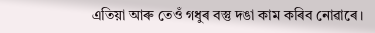এতিয়া আৰু তেওঁ গধুৰ বস্তু দঙা কাম কৰিব নোৱাৰে।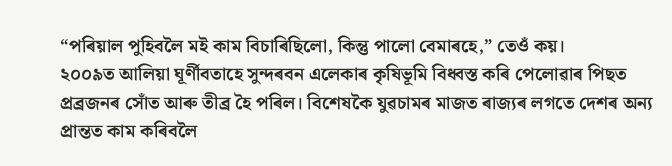“পৰিয়াল পুহিবলৈ মই কাম বিচাৰিছিলো, কিন্তু পালো বেমাৰহে,” তেওঁ কয়।
২০০৯ত আলিয়া ঘূৰ্ণীবতাহে সুন্দৰবন এলেকাৰ কৃষিভূমি বিধ্বস্ত কৰি পেলোৱাৰ পিছত প্ৰব্ৰজনৰ সোঁত আৰু তীব্ৰ হৈ পৰিল। বিশেষকৈ যুৱচামৰ মাজত ৰাজ্যৰ লগতে দেশৰ অন্য প্ৰান্তত কাম কৰিবলৈ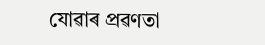যোৱাৰ প্ৰৱণতা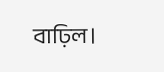বাঢ়িল।